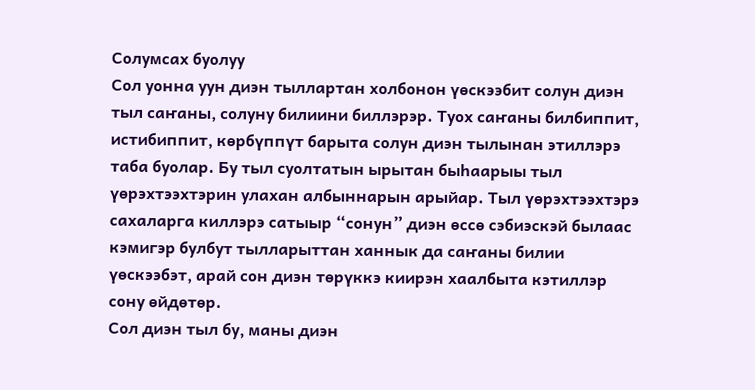Солумсах буолуу
Сол уонна уун диэн тыллартан холбонон үөскээбит солун диэн тыл саҥаны, солуну билиини биллэрэр. Туох саҥаны билбиппит, истибиппит, көрбүппүт барыта солун диэн тылынан этиллэрэ таба буолар. Бу тыл суолтатын ырытан быһаарыы тыл үөрэхтээхтэрин улахан албыннарын арыйар. Тыл үөрэхтээхтэрэ сахаларга киллэрэ сатыыр “сонун” диэн өссө сэбиэскэй былаас кэмигэр булбут тылларыттан ханнык да саҥаны билии үөскээбэт, арай сон диэн төрүккэ киирэн хаалбыта кэтиллэр сону өйдөтөр.
Сол диэн тыл бу, маны диэн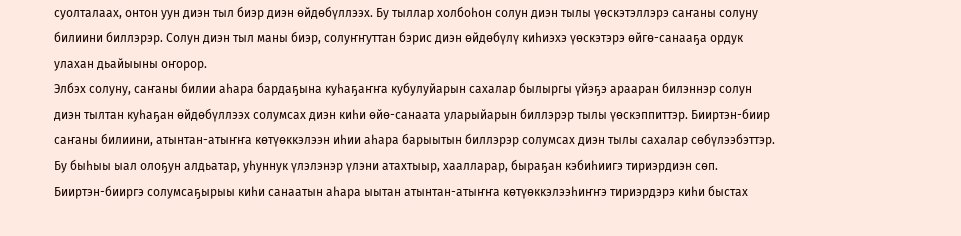суолталаах, онтон уун диэн тыл биэр диэн өйдөбүллээх. Бу тыллар холбоһон солун диэн тылы үөскэтэллэрэ саҥаны солуну билиини биллэрэр. Солун диэн тыл маны биэр, солуҥҥуттан бэрис диэн өйдөбүлү киһиэхэ үөскэтэрэ өйгө-санааҕа ордук улахан дьайыыны оҥорор.
Элбэх солуну, саҥаны билии аһара бардаҕына куһаҕаҥҥа кубулуйарын сахалар былыргы үйэҕэ арааран билэннэр солун диэн тылтан куһаҕан өйдөбүллээх солумсах диэн киһи өйө-санаата уларыйарын биллэрэр тылы үөскэппиттэр. Бииртэн-биир саҥаны билиини, атынтан-атыҥҥа көтүөккэлээн иһии аһара барыытын биллэрэр солумсах диэн тылы сахалар сөбүлээбэттэр. Бу быһыы ыал олоҕун алдьатар, уһуннук үлэлэнэр үлэни атахтыыр, хаалларар, быраҕан кэбиһиигэ тириэрдиэн сөп.
Бииртэн-бииргэ солумсаҕырыы киһи санаатын аһара ыытан атынтан-атыҥҥа көтүөккэлээһиҥҥэ тириэрдэрэ киһи быстах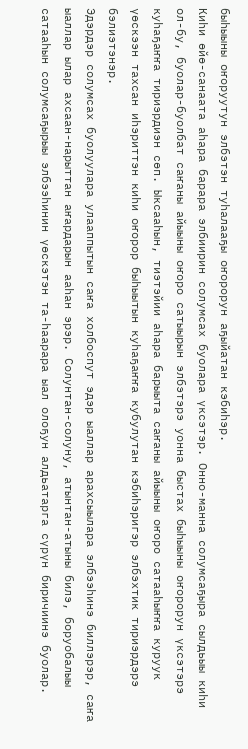быһыыны оҥоруутун элбэтэн туһалааҕы оҥорорун аҕыйатан кэбиһэр.
Киһи өйө-санаата аһара барара элбиирин солумсах буолара үксэтэр. Онно-манна солумсаҕыра сылдьыы киһи ол-бу, буолар-буолбат саҥаны айыыны оҥоро сатыырын элбэтэрэ уонна быстах быһыыны оҥорорун үксэтэрэ куһаҕаҥҥа тириэрдиэн сөп. Ыксааһын, тиэтэйии аһара барыыта саҥаны айыыны оҥоро сатааһыҥҥа куруук үөскээн тахсан иһэриттэн киһи оҥорор быһыытын куһаҕаҥҥа кубулутан кэбиһэригэр элбэхтик тириэрдэрэ бэлиэтэнэр.
Эдэрдэр солумсах буолуулара улааппытын саҥа холбоспут эдэр ыаллар арахсыылара элбээһинэ биллэрэр, саҥа ыаллар ылар ахсаан-нарыттан аҥардарын ааһан эрэр. Солунтан-солуну, атынтан-атыны билэ, боруобалыы сатааһын солумсаҕырыы элбээһинин үөскэтэн та-һаарара ыал олоҕун алдьатарга сүрүн биричиинэ буолар.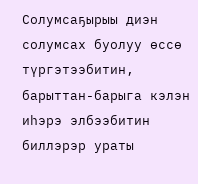Солумсаҕырыы диэн солумсах буолуу өссө түргэтээбитин, барыттан-барыга кэлэн иһэрэ элбээбитин биллэрэр ураты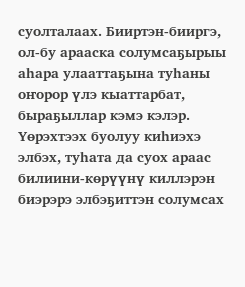суолталаах. Бииртэн-бииргэ, ол-бу арааска солумсаҕырыы аһара улааттаҕына туһаны оҥорор үлэ кыаттарбат, быраҕыллар кэмэ кэлэр.
Үөрэхтээх буолуу киһиэхэ элбэх, туһата да суох араас билиини-көрүүнү киллэрэн биэрэрэ элбэҕиттэн солумсах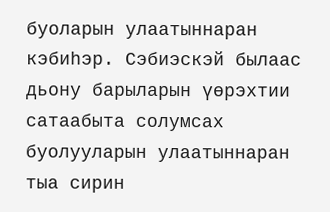буоларын улаатыннаран кэбиһэр. Сэбиэскэй былаас дьону барыларын үөрэхтии сатаабыта солумсах буолууларын улаатыннаран тыа сирин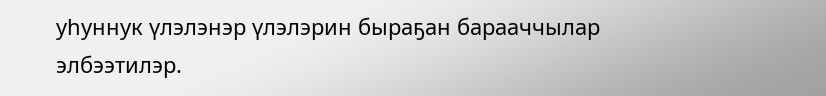уһуннук үлэлэнэр үлэлэрин быраҕан барааччылар элбээтилэр.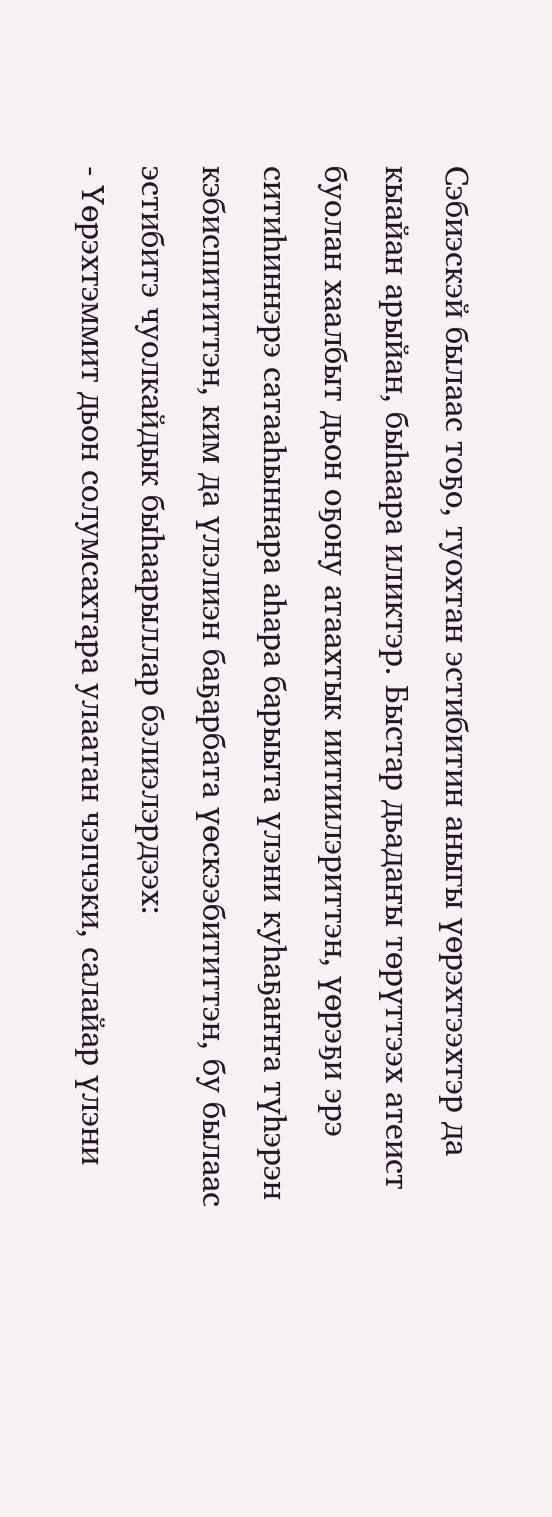Сэбиэскэй былаас тоҕо, туохтан эстибитин аныгы үөрэхтээхтэр да кыайан арыйан, быһаара иликтэр. Быстар дьадаҥы төрүттээх атеист буолан хаалбыт дьон оҕону атаахтык иитиилэриттэн, үөрэҕи эрэ ситиһиннэрэ сатааһыннара аһара барыыта үлэни куһаҕаҥҥа түһэрэн кэбиспититтэн, ким да үлэлиэн баҕарбата үөскээбититтэн, бу былаас эстибитэ чуолкайдык быһаарыллар бэлиэлэрдээх:
- Үөрэхтэммит дьон солумсахтара улаатан чэпчэки, салайар үлэни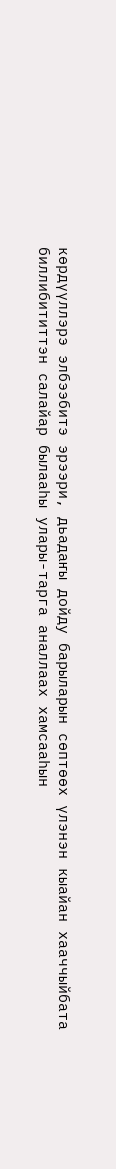көрдүүллэрэ элбээбитэ эрээри, дьадаҥы дойду барыларын сөптөөх үлэнэн кыайан хааччыйбата биллибититтэн салайар былааһы улары-тарга аналлаах хамсааһын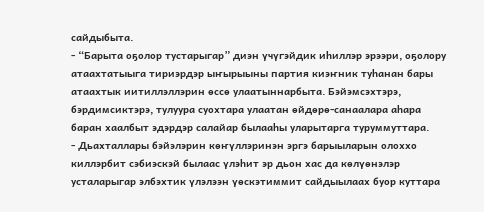сайдыбыта.
- “Барыта оҕолор тустарыгар” диэн үчүгэйдик иһиллэр эрээри, оҕолору атаахтатыыга тириэрдэр ыҥырыыны партия киэҥник туһанан бары атаахтык иитиллэллэрин өссө улаатыннарбыта. Бэйэмсэхтэрэ, бэрдимсиктэрэ, тулуура суохтара улаатан өйдөрө-санаалара аһара баран хаалбыт эдэрдэр салайар былааһы уларытарга туруммуттара.
- Дьахталлары бэйэлэрин көҥүллэринэн эргэ барыыларын олоххо киллэрбит сэбиэскэй былаас үлэһит эр дьон хас да көлүөнэлэр усталарыгар элбэхтик үлэлээн үөскэтиммит сайдыылаах буор куттара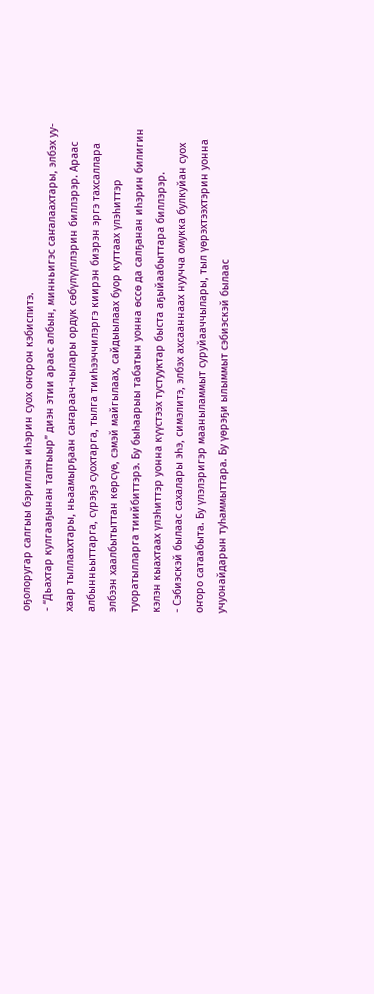оҕолоругар салгыы бэриллэн иһэрин суох оҥорон кэбиспитэ.
- “Дьахтар кулгааҕынан таптыыр” диэн этии араас албын, минньигэс саҥалаахтары, элбэх уу-хаар тыллаахтары, ньаамырҕаан саҥараач-чылары ордук сөбүлүүллэрин биллэрэр. Араас албынньыттарга, сүрэҕэ суохтарга, тылга тииһээччилэргэ киирэн биэрэн эргэ тахсаллара элбээн хаалбытыттан көрсүө, сэмэй майгылаах, сайдыылаах буор куттаах үлэһиттэр туоратылларга тиийбиттэрэ. Бу быһаарыы табатын уонна өссө да салҕанан иһэрин билигин кэлэн кыахтаах үлэһиттэр уонна күүстээх тустууктар быста аҕыйаабыттара биллэрэр.
- Сэбиэскэй былаас сахалары эһэ, симэлитэ, элбэх ахсааннаах нуучча омукка булкуйан суох оҥоро сатаабыта. Бу үлэлэригэр мааныламмыт суруйааччылары, тыл үөрэхтээхтэрин уонна учуонайдарын туһаммыттара. Бу үөрэҕи ылыммыт сэбиэскэй былаас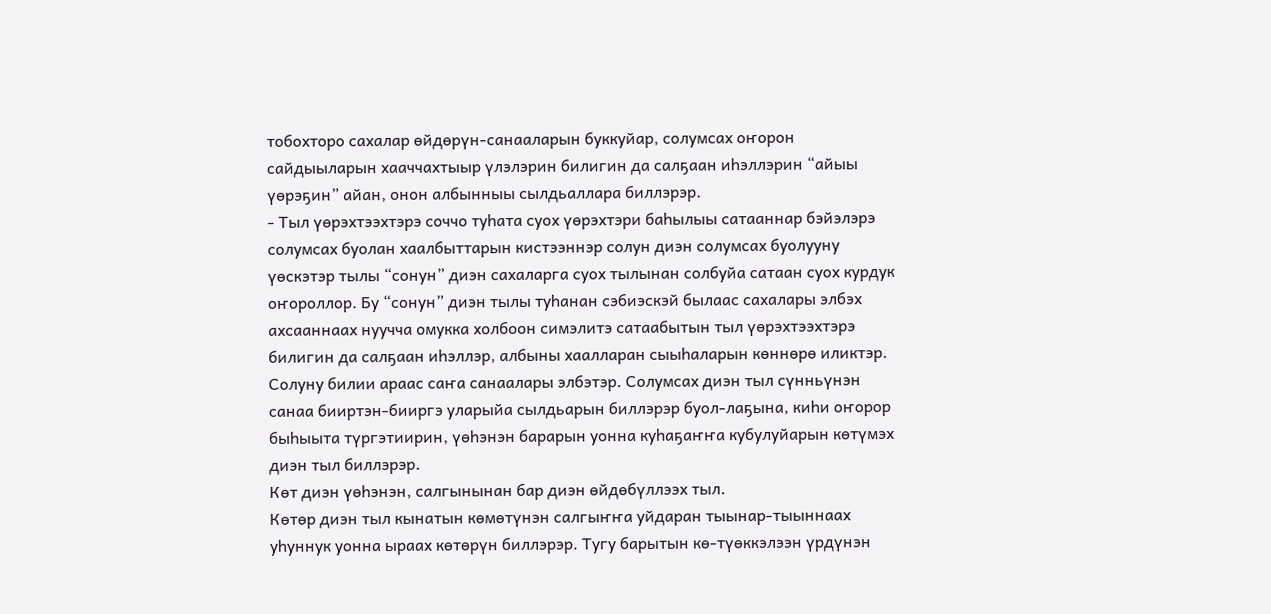тобохторо сахалар өйдөрүн-санааларын буккуйар, солумсах оҥорон сайдыыларын хааччахтыыр үлэлэрин билигин да салҕаан иһэллэрин “айыы үөрэҕин” айан, онон албынныы сылдьаллара биллэрэр.
- Тыл үөрэхтээхтэрэ соччо туһата суох үөрэхтэри баһылыы сатааннар бэйэлэрэ солумсах буолан хаалбыттарын кистээннэр солун диэн солумсах буолууну үөскэтэр тылы “сонун” диэн сахаларга суох тылынан солбуйа сатаан суох курдук оҥороллор. Бу “сонун” диэн тылы туһанан сэбиэскэй былаас сахалары элбэх ахсааннаах нуучча омукка холбоон симэлитэ сатаабытын тыл үөрэхтээхтэрэ билигин да салҕаан иһэллэр, албыны хаалларан сыыһаларын көннөрө иликтэр.
Солуну билии араас саҥа санаалары элбэтэр. Солумсах диэн тыл сүнньүнэн санаа бииртэн-бииргэ уларыйа сылдьарын биллэрэр буол-лаҕына, киһи оҥорор быһыыта түргэтиирин, үөһэнэн барарын уонна куһаҕаҥҥа кубулуйарын көтүмэх диэн тыл биллэрэр.
Көт диэн үөһэнэн, салгынынан бар диэн өйдөбүллээх тыл.
Көтөр диэн тыл кынатын көмөтүнэн салгыҥҥа уйдаран тыынар-тыыннаах уһуннук уонна ыраах көтөрүн биллэрэр. Тугу барытын кө-түөккэлээн үрдүнэн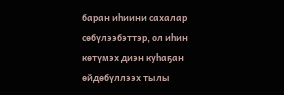баран иһиини сахалар сөбүлээбэттэр, ол иһин көтүмэх диэн куһаҕан өйдөбүллээх тылы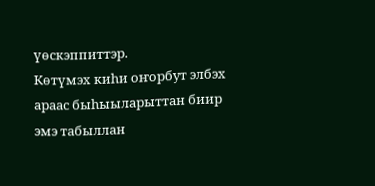үөскэппиттэр.
Көтүмэх киһи оҥорбут элбэх араас быһыыларыттан биир эмэ табыллан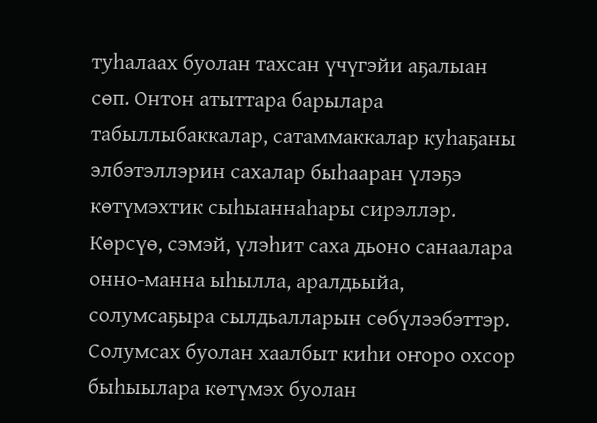туһалаах буолан тахсан үчүгэйи аҕалыан сөп. Онтон атыттара барылара табыллыбаккалар, сатаммаккалар куһаҕаны элбэтэллэрин сахалар быһааран үлэҕэ көтүмэхтик сыһыаннаһары сирэллэр.
Көрсүө, сэмэй, үлэһит саха дьоно санаалара онно-манна ыһылла, аралдьыйа, солумсаҕыра сылдьалларын сөбүлээбэттэр. Солумсах буолан хаалбыт киһи оҥоро охсор быһыылара көтүмэх буолан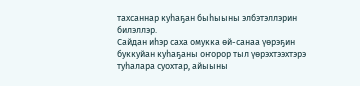тахсаннар куһаҕан быһыыны элбэтэллэрин билэллэр.
Сайдан иһэр саха омукка өй-санаа үөрэҕин буккуйан куһаҕаны оҥорор тыл үөрэхтээхтэрэ туһалара суохтар, айыыны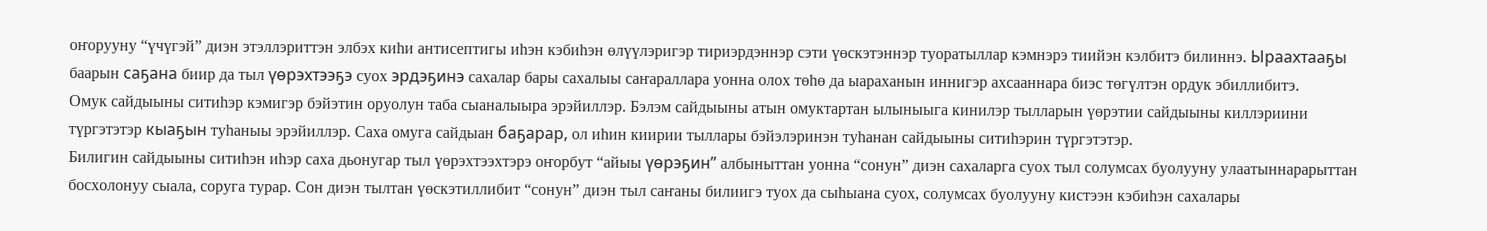оҥорууну “үчүгэй” диэн этэллэриттэн элбэх киһи антисептигы иһэн кэбиһэн өлүүлэригэр тириэрдэннэр сэти үөскэтэннэр туоратыллар кэмнэрэ тиийэн кэлбитэ билиннэ. Ыраахтааҕы баарын саҕана биир да тыл үөрэхтээҕэ суох эрдэҕинэ сахалар бары сахалыы саҥараллара уонна олох төһө да ыараханын иннигэр ахсааннара биэс төгүлтэн ордук эбиллибитэ.
Омук сайдыыны ситиһэр кэмигэр бэйэтин оруолун таба сыаналыыра эрэйиллэр. Бэлэм сайдыыны атын омуктартан ылыныыга кинилэр тылларын үөрэтии сайдыыны киллэриини түргэтэтэр кыаҕын туһаныы эрэйиллэр. Саха омуга сайдыан баҕарар, ол иһин киирии тыллары бэйэлэринэн туһанан сайдыыны ситиһэрин түргэтэтэр.
Билигин сайдыыны ситиһэн иһэр саха дьонугар тыл үөрэхтээхтэрэ оҥорбут “айыы үөрэҕин” албыныттан уонна “сонун” диэн сахаларга суох тыл солумсах буолууну улаатыннарарыттан босхолонуу сыала, соруга турар. Сон диэн тылтан үөскэтиллибит “сонун” диэн тыл саҥаны билиигэ туох да сыһыана суох, солумсах буолууну кистээн кэбиһэн сахалары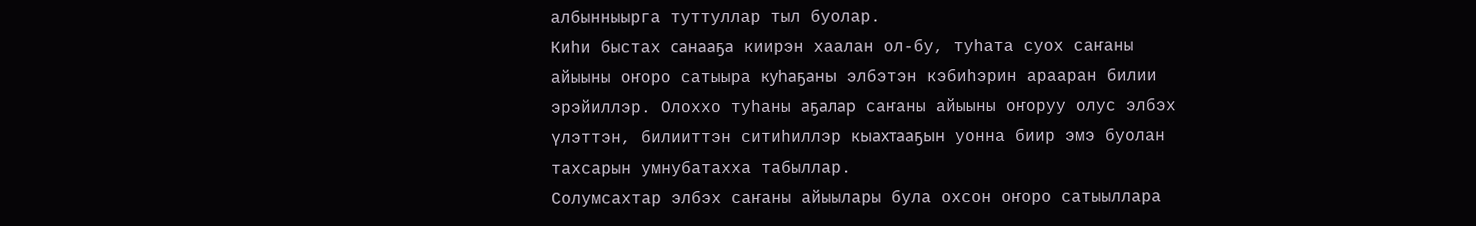албынныырга туттуллар тыл буолар.
Киһи быстах санааҕа киирэн хаалан ол-бу, туһата суох саҥаны айыыны оҥоро сатыыра куһаҕаны элбэтэн кэбиһэрин арааран билии эрэйиллэр. Олоххо туһаны аҕалар саҥаны айыыны оҥоруу олус элбэх үлэттэн, билииттэн ситиһиллэр кыахтааҕын уонна биир эмэ буолан тахсарын умнубатахха табыллар.
Солумсахтар элбэх саҥаны айыылары була охсон оҥоро сатыыллара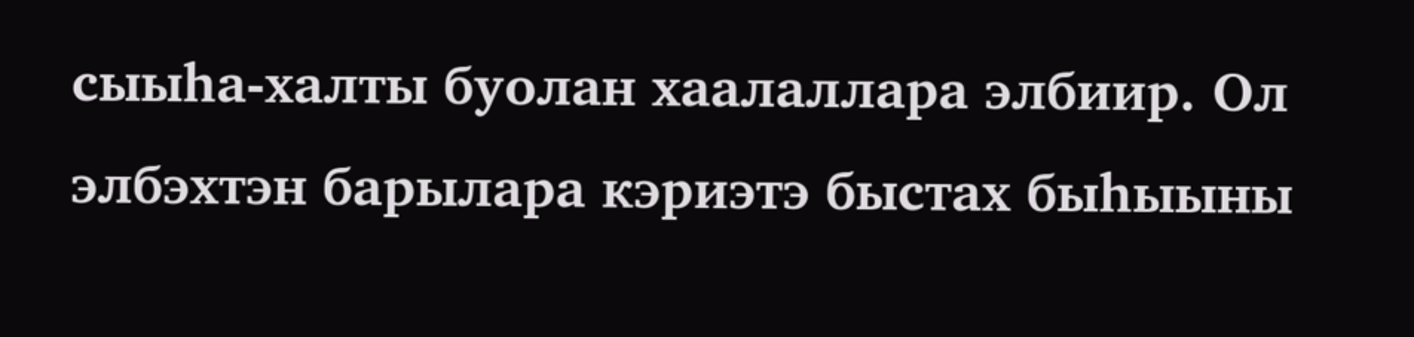сыыһа-халты буолан хаалаллара элбиир. Ол элбэхтэн барылара кэриэтэ быстах быһыыны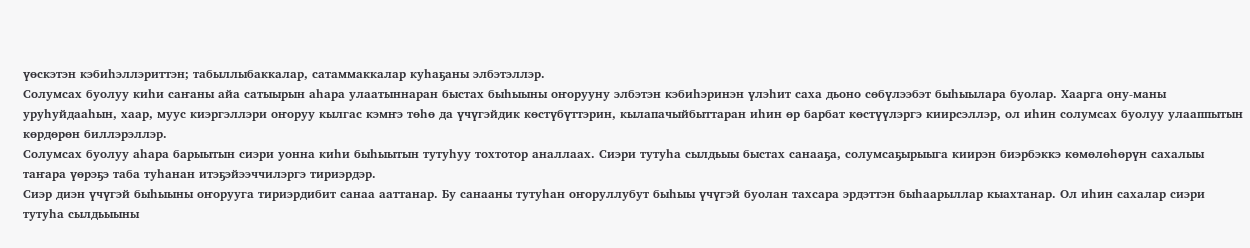үөскэтэн кэбиһэллэриттэн; табыллыбаккалар, сатаммаккалар куһаҕаны элбэтэллэр.
Солумсах буолуу киһи саҥаны айа сатыырын аһара улаатыннаран быстах быһыыны оҥорууну элбэтэн кэбиһэринэн үлэһит саха дьоно сөбүлээбэт быһыылара буолар. Хаарга ону-маны уруһуйдааһын, хаар, муус киэргэллэри оҥоруу кылгас кэмҥэ төһө да үчүгэйдик көстүбүттэрин, кылапачыйбыттаран иһин өр барбат көстүүлэргэ киирсэллэр, ол иһин солумсах буолуу улааппытын көрдөрөн биллэрэллэр.
Солумсах буолуу аһара барыытын сиэри уонна киһи быһыытын тутуһуу тохтотор аналлаах. Сиэри тутуһа сылдьыы быстах санааҕа, солумсаҕырыыга киирэн биэрбэккэ көмөлөһөрүн сахалыы таҥара үөрэҕэ таба туһанан итэҕэйээччилэргэ тириэрдэр.
Сиэр диэн үчүгэй быһыыны оҥорууга тириэрдибит санаа ааттанар. Бу санааны тутуһан оҥоруллубут быһыы үчүгэй буолан тахсара эрдэттэн быһаарыллар кыахтанар. Ол иһин сахалар сиэри тутуһа сылдьыыны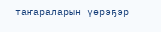таҥараларын үөрэҕэр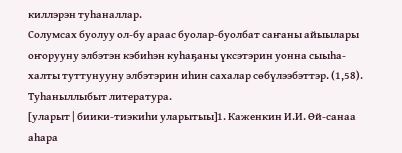киллэрэн туһаналлар.
Солумсах буолуу ол-бу араас буолар-буолбат саҥаны айыылары оҥорууну элбэтэн кэбиһэн куһаҕаны үксэтэрин уонна сыыһа-халты туттунууну элбэтэрин иһин сахалар сөбүлээбэттэр. (1,58).
Туһаныллыбыт литература.
[уларыт | биики-тиэкиһи уларытыы]1. Каженкин И.И. Өй-санаа аһара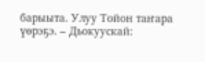барыыта. Улуу Тойон таҥара үөрэҕэ. – Дьокуускай: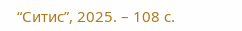“Ситис”, 2025. – 108 с.